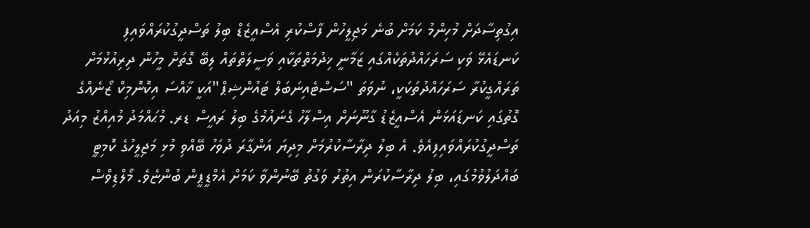އިގުތިސާދަށް މުހިންމު ކަމަށް ބުނެ މަޖިލީހުން ފާސްކުރި އެސްއީޒެޑް ބިލު ތަސްދީގުކުރައްވައިފި
ކަނޑައެޅޭ ވަކި ސަރަހައްދުތަކެއްގައި ޒަމާނީ ޚިދުމަތްތަކާއި ވަސީލަތްތައް ލިބޭ ގޮތަށް މީހުން ދިރިއުޅުމަށް ތަރައްގީކުރާ ސަރަހައްދުތަކަކީ، ނުވަތަ "ސަސްޓެއިނަބަލް ޓައުންޝިޕް"އަކީ ޚާއްސަ އިކޮނޮމިކް ޒޯނެއްގެ ގޮތުގައި ކަނޑައަޅަން އެސްއީޒެޑު ގާނޫނަށް އިސްލާހު ގެނައުމުގެ ބިލު ރައީސް ޑރ. މުޙައްމަދު މުއިއްޒު މިއަދު ތަސްދީގުކުރައްވައިފިއެވެ. އެ ބިލު ދިރާސާކުރުމަށް މިދިޔަ އަންގާރަ ދުވަހު ބޭއްވި މުޅި މަޖިލީހުގެ ކޮމިޓީ ބައްދަލުވުމުގައި، ބިލު ދިރާސާކުރަން އިތުރު ވަގުތު ބޭނުންވާ ކަމަށް އެމްޑީޕީން ބުންޏެވެ. މޯލްޑިވްސް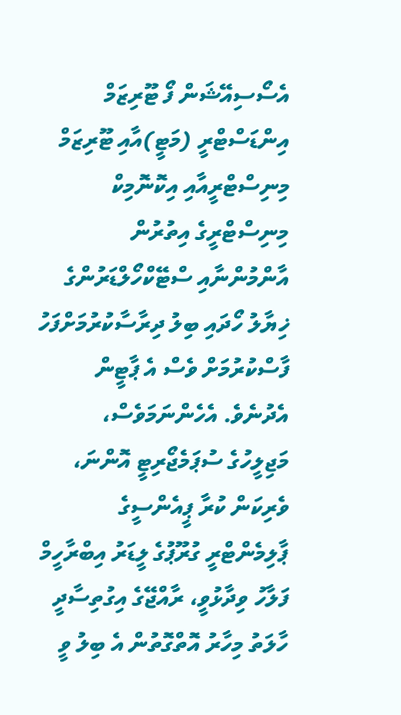އެސޯސިއޭޝަން ފޯ ޓޫރިޒަމް އިންޑަސްޓްރީ (މަޓީ)އާއި ޓޫރިޒަމް މިނިސްޓްރީއާއި އިކޮނޮމިކް މިނިސްޓްރީގެ އިތުރުން އާންމުންނާއި ސްޓޭކްހޯލްޑަރުންގެ ޚިޔާލު ހޯދައި ބިލު ދިރާސާކުރުމަށްފަހު ފާސްކުރުމަށް ވެސް އެ ޕާޓީން އެދުނެވެ. އެހެންނަމަވެސް، މަޖިލީހުގެ ސުޕަމެޖޯރިޓީ އޮންނަ، ވެރިކަން ކުރާ ޕީއެންސީގެ ޕާލިމެންޓްރީ ގުރޫޕުގެ ލީޑަރު އިބްރާހީމް ފަލާހު ވިދާޅުވީ، ރާއްޖޭގެ އިގުތިސާދީ ހާލަތު މިހާރު އޮތްގޮތުން އެ ބިލު ވީ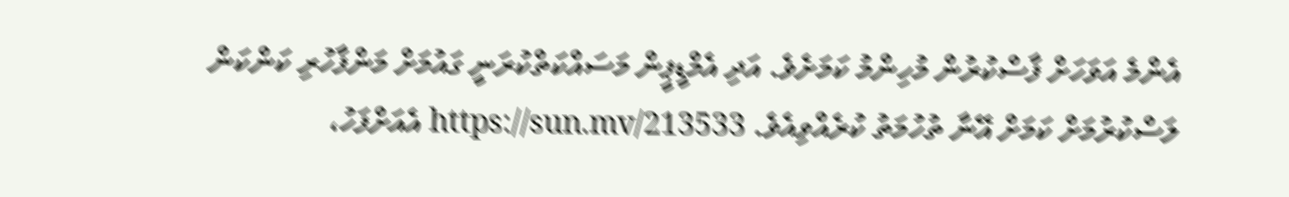އެންމެ އަވަހަށް ފާސްކުރުން މުހިންމު ކަމަށެވެ. އަދި އެމްޑީޕީން މަސައްކަތްކުރަނީ ގައުމަށް މަންފާހުރި ކަންކަން ލަސްކުރުމަށް ކަމަށް އޭނާ ތުހުމަތު ކުރެއްވިއެވެ. https://sun.mv/213533 އެއަށްފަހު،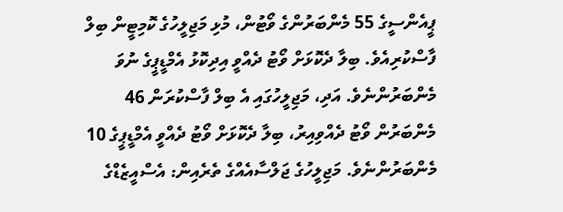ޕީއެންސީގެ 55 މެންބަރުންގެ ވޯޓުން، މުޅި މަޖިލީހުގެ ކޮމިޓީން ބިލް ފާސްކުރިއެވެ. ބިލާ ދެކޮޅަށް ވޯޓު ދެއްވީ އިދިކޮޅު އެމްޑީޕީގެ ނުވަ މެންބަރުންނެވެ. އަދި، މަޖިލީހުގައި އެ ބިލް ފާސްކުރަން 46 މެންބަރުން ވޯޓު ދެއްވިއިރު، ބިލާ ދެކޮޅަށް ވޯޓު ދެއްވީ އެމްޑީޕީގެ 10 މެންބަރުންނެވެ. މަޖިލީހުގެ ޖަލްސާއެއްގެ ތެރެއިން: އެސްއީޒެޑްގެ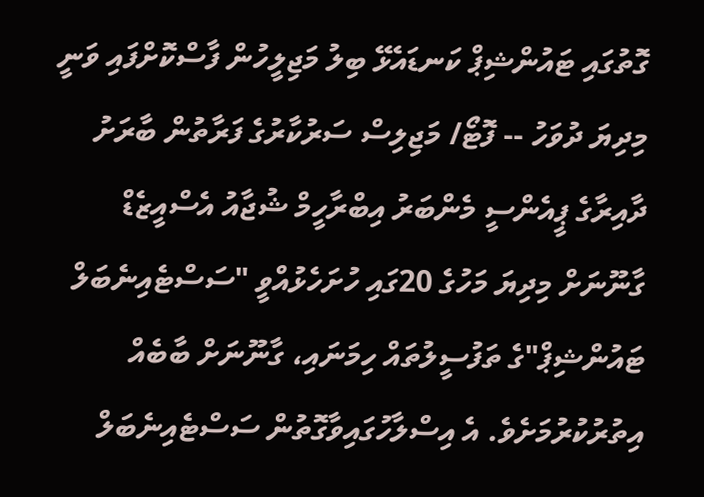ގޮތުގައި ޓައުންޝިޕް ކަނޑައެޅޭ ބިލު މަޖިލީހުން ފާސްކޮށްފައި ވަނީ މިދިޔަ ދުވަހު -- ފޮޓޯ/ މަޖިލިސް ސަރުކާރުގެ ފަރާތުން ބާރަށު ދާއިރާގެ ޕީއެންސީ މެންބަރު އިބްރާހީމް ޝުޖާއު އެސްއީޒެޑް ގާނޫނަށް މިދިޔަ މަހުގެ 20ގައި ހުށަހެޅުއްވީ "ސަސްޓެއިނެބަލް ޓައުންޝިޕް"ގެ ތަފުސީލުތައް ހިމަނައި، ގާނޫނަށް ބާބެއް އިތުރުކުރުމަށެވެ. އެ އިސްލާހުގައިވާގޮތުން ސަސްޓެއިނެބަލް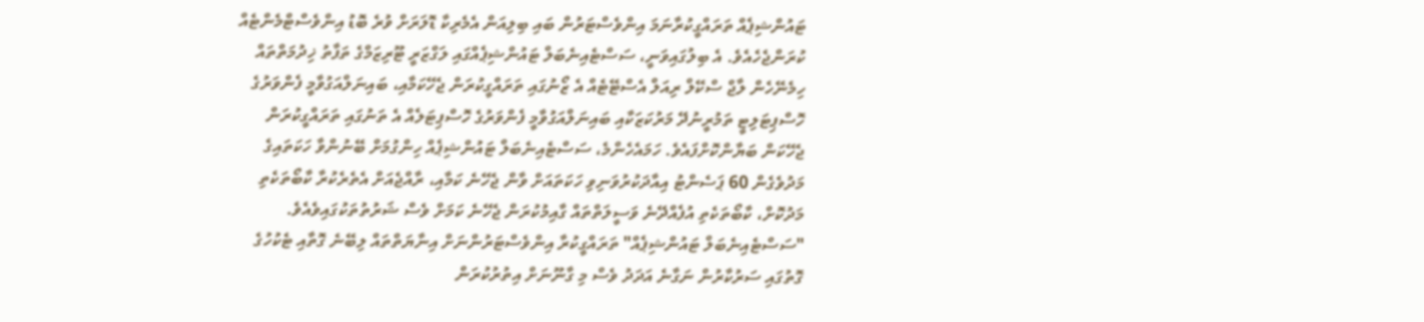ޓައުންޝިޕެއް ތަރައްގީކުރާނަމަ އިންވެސްޓަރުން ބައި ބިލިއަން އެމެރިކާ ޑޮލަރަށް ވުރެ ބޮޑު އިންވެސްޓްމެންޓެއް ކުރަންޖެހެއެވެ. އެ ބިލުގައިވަނީ، ސަސްޓެއިނެބަލް ޓައުންޝިޕެއްގައި ލަގްޒަރީ ޓޫރިޒަމްގެ ތަފާތު ޚިދުމަތްތައް ހިމެނޭހެން ލާޖް ސްކޭލް ރިއަލް އެސްޓޭޓެއް އެ ޒޯނުގައި ތަރައްގީކުރަން ޖެހޭކަމާއި، ބައިނަލްއަގުވާމީ ފެންވަރުގެ ހޮސްޕިޓަލިޓީ ތަމުރީނުދޭ މަރުކަޒަކާއި ބައިނަލްއަގުވާމީ ފެންވަރުގެ ހޮސްޕިޓަލެއް އެ ތަނުގައި ތަރައްގީކުރަން ޖެހޭކަން ބަޔާންކޮށްފައެވެ. ހަމައެހެންމެ، ސަސްޓެއިނެބަލް ޓައުންޝިޕެއް ހިންގުމަށް ބޭނުންވާ ހަކަތައިގެ މަދުވެގެން 60 ޕަސެންޓު އިއާދަކުރުވަނިވި ހަކަތައަށް ވާން ޖެހޭނެ ކަމާއި، ރާއްޖެއަށް އެތެރެކުރާ ކާބޯތަކެތި މަދުކޮށް، ކާބޯތަކެތި އުފެއްދޭނެ ވަސީލަތްތައް ގާއިމުކުރަން ޖެހޭނެ ކަމަށް ވެސް ޝަރުތުތަކުގައިވެއެވެ. "ސަސްޓެއިނެބަލް ޓައުންޝިޕެއް" ތަރައްގީކުރާ އިންވެސްޓަރުންނަށް އިނާޔަތްތައް ލިބޭނެ ގޮތާއި ޓެކުހުގެ ގޮތުގައި ސަރުކާރުން ނަގާނެ އަދަދު ވެސް މި ގާނޫނަށް އިތުރުކުރަން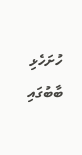ހުށަހެޅި ބާބުގައި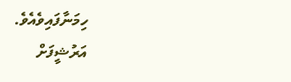ހިމަނާފައިވެއެވެ.
އަރުޝީފަށް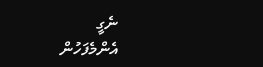ނެގީ
އެންމެފަހުން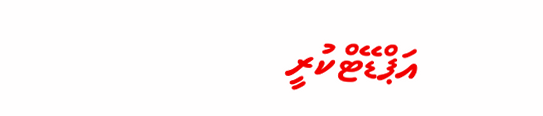އަޕްޑޭޓްކުރީ